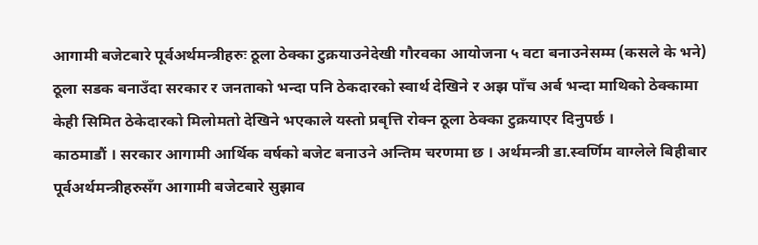आगामी बजेटबारे पूर्वअर्थमन्त्रीहरुः ठूला ठेक्का टुक्रयाउनेदेखी गौरवका आयोजना ५ वटा बनाउनेसम्म (कसले के भने)
ठूला सडक बनाउँदा सरकार र जनताको भन्दा पनि ठेकदारको स्वार्थ देखिने र अझ पाँच अर्ब भन्दा माथिको ठेक्कामा केही सिमित ठेकेदारको मिलोमतो देखिने भएकाले यस्तो प्रबृत्ति रोक्न ठूला ठेक्का टुक्रयाएर दिनुपर्छ ।
काठमाडौं । सरकार आगामी आर्थिक वर्षको बजेट बनाउने अन्तिम चरणमा छ । अर्थमन्त्री डा.स्वर्णिम वाग्लेले बिहीबार पूर्वअर्थमन्त्रीहरुसँग आगामी बजेटबारे सुझाव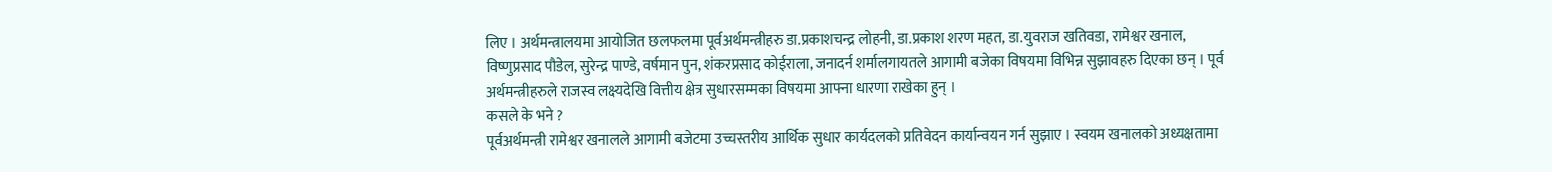लिए । अर्थमन्त्रालयमा आयोजित छलफलमा पूर्वअर्थमन्त्रीहरु डा.प्रकाशचन्द्र लोहनी, डा.प्रकाश शरण महत, डा.युवराज खतिवडा, रामेश्वर खनाल, विष्णुप्रसाद पौडेल, सुरेन्द्र पाण्डे, वर्षमान पुन, शंकरप्रसाद कोईराला, जनादर्न शर्मालगायतले आगामी बजेका विषयमा विभिन्न सुझावहरु दिएका छन् । पूर्व अर्थमन्त्रीहरुले राजस्व लक्ष्यदेखि वित्तीय क्षेत्र सुधारसम्मका विषयमा आफ्ना धारणा राखेका हुन् ।
कसले के भने ?
पूर्वअर्थमन्त्री रामेश्वर खनालले आगामी बजेटमा उच्चस्तरीय आर्थिक सुधार कार्यदलको प्रतिवेदन कार्यान्वयन गर्न सुझाए । स्वयम खनालको अध्यक्षतामा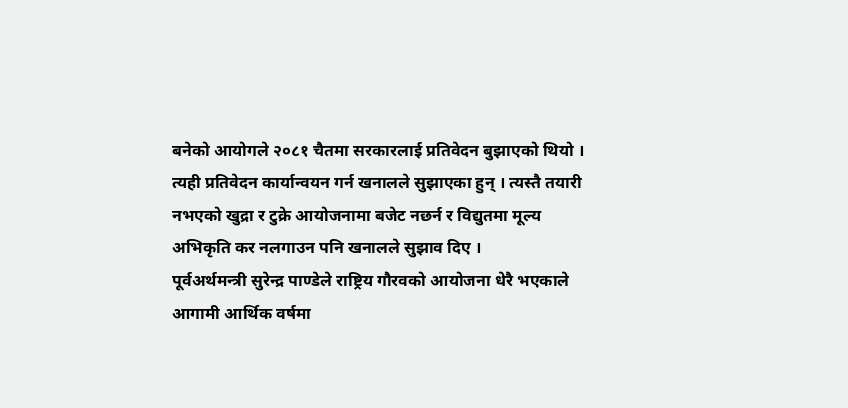बनेको आयोगले २०८१ चैतमा सरकारलाई प्रतिवेदन बुझाएको थियो । त्यही प्रतिवेदन कार्यान्वयन गर्न खनालले सुझाएका हुन् । त्यस्तै तयारी नभएको खुद्रा र टुक्रे आयोजनामा बजेट नछर्न र विद्युतमा मूल्य अभिकृति कर नलगाउन पनि खनालले सुझाव दिए ।
पूर्वअर्थमन्त्री सुरेन्द्र पाण्डेले राष्ट्रिय गौरवको आयोजना धेरै भएकाले आगामी आर्थिक वर्षमा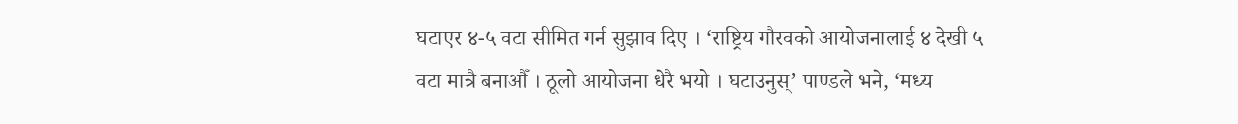घटाएर ४-५ वटा सीमित गर्न सुझाव दिए । ‘राष्ट्रिय गौरवको आयोजनालाई ४ देखी ५ वटा मात्रै बनाऔँ । ठूलो आयोजना धेरै भयो । घटाउनुस्’ पाण्डले भने, ‘मध्य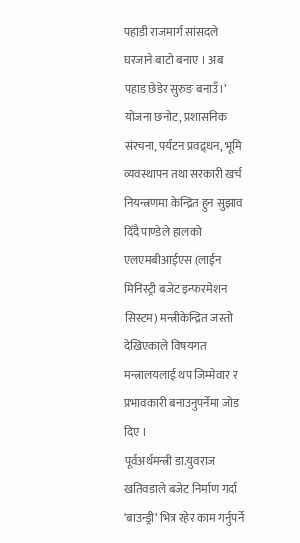पहाडी राजमार्ग सांसदले घरजाने बाटो बनाए । अब पहाड छेडेर सुरुङ बनाउँ।’
योजना छनोट, प्रशासनिक संरचना, पर्यटन प्रवद्र्धन, भूमि व्यवस्थापन तथा सरकारी खर्च नियन्त्रणमा केन्द्रित हुन सुझाव दिँदै पाण्डेले हालको एलएमबीआईएस (लाईन मिनिस्ट्री बजेट इन्फरमेशन सिस्टम) मन्त्रीकेन्द्रित जस्तो देखिएकाले विषयगत मन्त्रालयलाई थप जिम्मेवार र प्रभावकारी बनाउनुपर्नेमा जोड दिए ।
पूर्वअर्थमन्त्री डा.युवराज खतिवडाले बजेट निर्माण गर्दा ‘बाउन्ड्री’ भित्र रहेर काम गर्नुपर्ने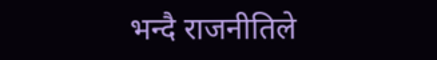भन्दै राजनीतिले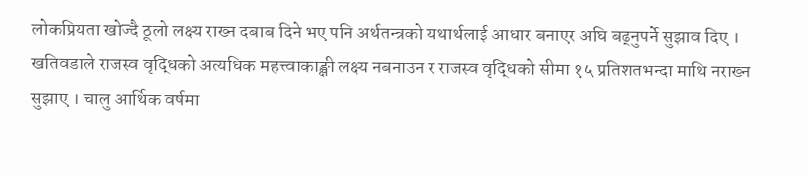लोकप्रियता खोज्दै ठूलो लक्ष्य राख्न दबाब दिने भए पनि अर्थतन्त्रको यथार्थलाई आधार बनाएर अघि बढ्नुपर्ने सुझाव दिए ।
खतिवडाले राजस्व वृद्धिको अत्यधिक महत्त्वाकाङ्क्षी लक्ष्य नबनाउन र राजस्व वृद्धिको सीमा १५ प्रतिशतभन्दा माथि नराख्न सुझाए । चालु आर्थिक वर्षमा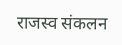राजस्व संकलन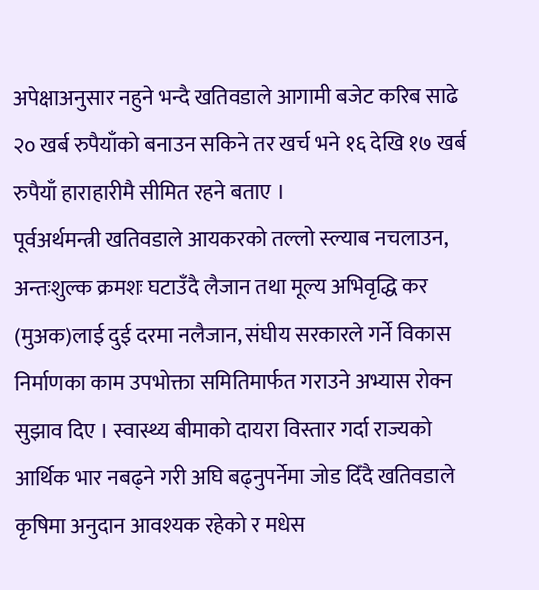अपेक्षाअनुसार नहुने भन्दै खतिवडाले आगामी बजेट करिब साढे २० खर्ब रुपैयाँको बनाउन सकिने तर खर्च भने १६ देखि १७ खर्ब रुपैयाँ हाराहारीमै सीमित रहने बताए ।
पूर्वअर्थमन्त्री खतिवडाले आयकरको तल्लो स्ल्याब नचलाउन, अन्तःशुल्क क्रमशः घटाउँदै लैजान तथा मूल्य अभिवृद्धि कर (मुअक)लाई दुई दरमा नलैजान, संघीय सरकारले गर्ने विकास निर्माणका काम उपभोक्ता समितिमार्फत गराउने अभ्यास रोक्न सुझाव दिए । स्वास्थ्य बीमाको दायरा विस्तार गर्दा राज्यको आर्थिक भार नबढ्ने गरी अघि बढ्नुपर्नेमा जोड दिँदै खतिवडाले कृषिमा अनुदान आवश्यक रहेको र मधेस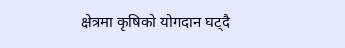क्षेत्रमा कृषिको योगदान घट्दै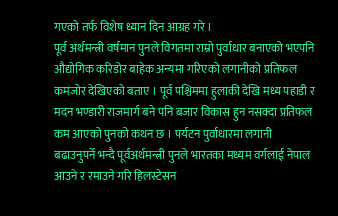गएको तर्फ विशेष ध्यान दिन आग्रह गरे ।
पूर्व अर्थमन्त्री वर्षमान पुनले विगतमा राम्रो पुर्वाधार बनाएको भएपनि औद्योगिक करिडोर बाहेक अन्यमा गरिएको लगानीको प्रतिफल कमजोर देखिएको बताए । पूर्व पश्चिममा हुलाकी देखि मध्य पहाडी र मदन भण्डारी राजमार्ग बने पनि बजार विकास हुन नसक्दा प्रतिफल कम आएको पुनको कथन छ । पर्यटन पुर्वाधारमा लगानी बढाउनुपर्ने भन्दै पूर्वअर्थमन्त्री पुनले भारतका मध्यम वर्गलाई नेपाल आउने र रमाउने गरि हिलस्टेसन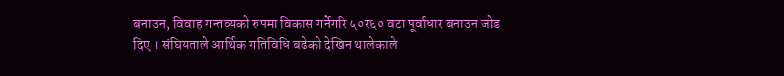बनाउन, विवाह गन्तव्यको रुपमा विकास गर्नेगरि ५०र६० वटा पूर्वाधार बनाउन जोड दिए । संघियताले आर्थिक गतिविधि बढेको देखिन थालेकाले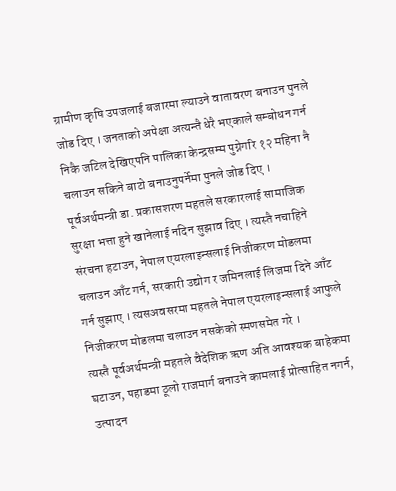ग्रामीण कृषि उपजलाई बजारमा ल्याउने वातावरण बनाउन पुनले जोड दिए । जनताको अपेक्षा अत्यन्तै धेरै भएकाले सम्बोधन गर्न निकै जटिल देखिएपनि पालिका केन्द्रसम्म पुग्नेगरि १२ महिना नै चलाउन सकिने बाटो बनाउनुपर्नेमा पुनले जोड दिए ।
पूर्वअर्थमन्त्री डा. प्रकासशरण महतले सरकारलाई सामाजिक सुरक्षा भत्ता हुने खानेलाई नदिन सुझाव दिए । त्यस्तै नचाहिने संरचना हटाउन, नेपाल एयरलाइन्सलाई निजीकरण मोडलमा चलाउन आँट गर्न, सरकारी उद्योग र जमिनलाई लिजमा दिने आँट गर्न सुझाए । त्यसअवसरमा महतले नेपाल एयरलाइन्सलाई आफुले निजीकरण मोडलमा चलाउन नसकेको स्मणसमेत गरे ।
त्यस्तै पूर्वअर्थमन्त्री महतले वैदेशिक ऋण अति आवश्यक बाहेकमा घटाउन, पहाडमा ठूलो राजमार्ग बनाउने कामलाई प्रोत्साहित नगर्न, उत्पादन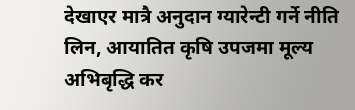देखाएर मात्रै अनुदान ग्यारेन्टी गर्ने नीति लिन, आयातित कृषि उपजमा मूल्य अभिबृद्धि कर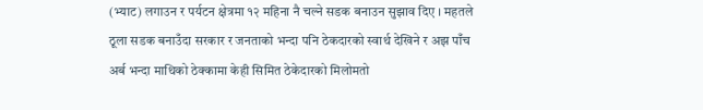(भ्याट) लगाउन र पर्यटन क्षेत्रमा १२ महिना नै चल्ने सडक बनाउन सुझाव दिए । महतले ठूला सडक बनाउँदा सरकार र जनताको भन्दा पनि ठेकदारको स्वार्थ देखिने र अझ पाँच अर्ब भन्दा माथिको ठेक्कामा केही सिमित ठेकेदारको मिलोमतो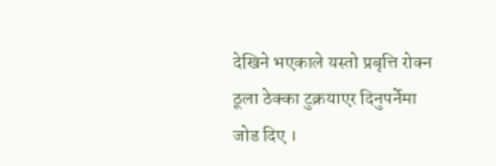देखिने भएकाले यस्तो प्रबृत्ति रोक्न ठूला ठेक्का टुक्रयाएर दिनुपर्नेमा जोड दिए ।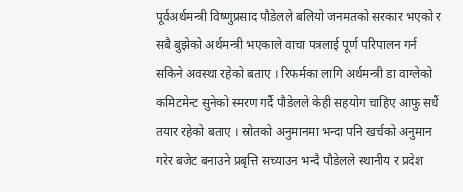पूर्वअर्थमन्त्री विष्णुप्रसाद पौडेलले बलियो जनमतको सरकार भएको र सबै बुझेको अर्थमन्त्री भएकाले वाचा पत्रलाई पूर्ण परिपालन गर्न सकिने अवस्था रहेको बताए । रिफर्मका लागि अर्थमन्त्री डा वाग्लेको कमिटमेन्ट सुनेको स्मरण गर्दै पौडेलले केही सहयोग चाहिए आफु सधैं तयार रहेको बताए । स्रोतको अनुमानमा भन्दा पनि खर्चको अनुमान गरेर बजेट बनाउने प्रबृत्ति सच्याउन भन्दै पौडेलले स्थानीय र प्रदेश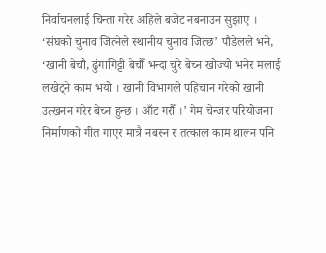निर्वाचनलाई चिन्ता गरेर अहिले बजेट नबनाउन सुझाए । ‘संघको चुनाव जित्नेले स्थानीय चुनाव जित्छ’ पौडेलले भने, ‘खानी बेचौ, ढुंगागिट्टी बेचौँ भन्दा चुरे बेच्न खोज्यो भनेर मलाई लखेट्ने काम भयो । खानी विभागले पहिचान गरेको खानी उत्खनन गरेर बेच्न हुन्छ । आँट गरौँ ।’ गेम चेन्जर परियोजना निर्माणको गीत गाएर मात्रै नबस्न र तत्काल काम थाल्न पनि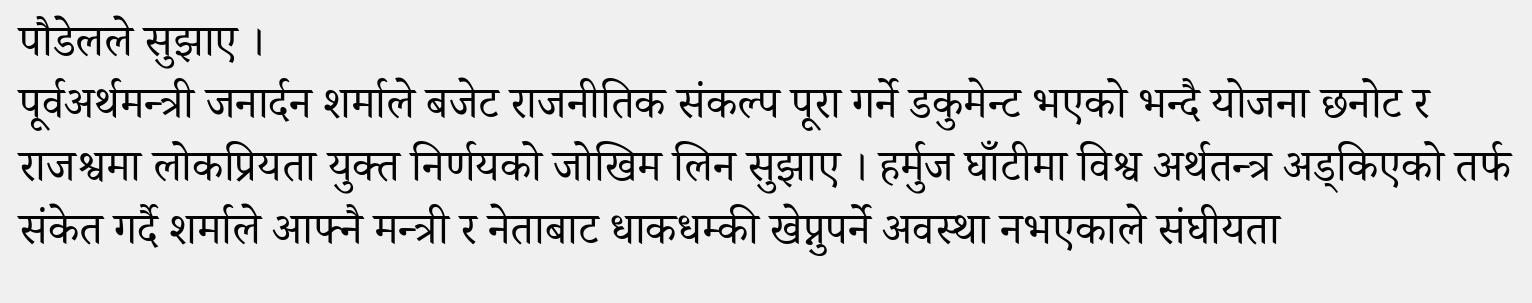पौडेलले सुझाए ।
पूर्वअर्थमन्त्री जनार्दन शर्माले बजेट राजनीतिक संकल्प पूरा गर्ने डकुमेन्ट भएको भन्दै योजना छनोट र राजश्वमा लोकप्रियता युक्त निर्णयको जोखिम लिन सुझाए । हर्मुज घाँटीमा विश्व अर्थतन्त्र अड्किएको तर्फ संकेत गर्दै शर्माले आफ्नै मन्त्री र नेताबाट धाकधम्की खेप्नुपर्ने अवस्था नभएकाले संघीयता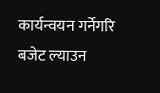कार्यन्वयन गर्नेगरि बजेट ल्याउन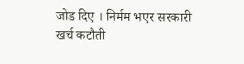जोड दिए । निर्मम भएर सरकारी खर्च कटौती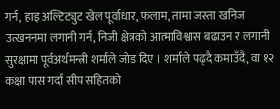गर्न, हाइ अल्टिट्युट खेल पूर्वाधार, फलाम, तामा जस्ता खनिज उत्खननमा लगानी गर्न, निजी क्षेत्रको आत्माविश्वास बढाउन र लगानी सुरक्षामा पूर्वअर्थमन्त्री शर्माले जोड दिए । शर्माले पढ्दै कमाउँदै, वा १२ कक्षा पास गर्दा सीप सहितको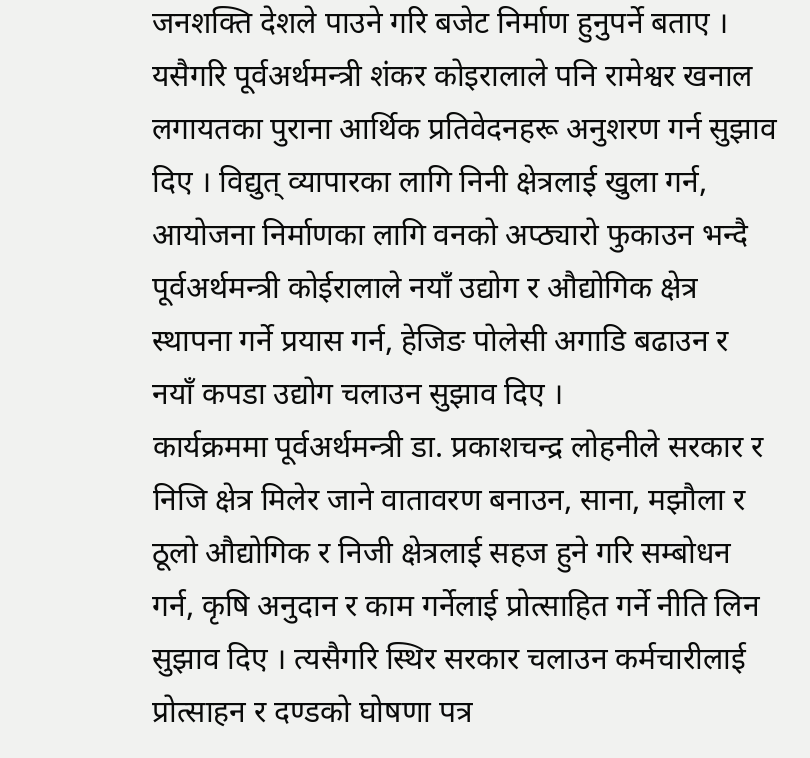जनशक्ति देशले पाउने गरि बजेट निर्माण हुनुपर्ने बताए ।
यसैगरि पूर्वअर्थमन्त्री शंकर कोइरालाले पनि रामेश्वर खनाल लगायतका पुराना आर्थिक प्रतिवेदनहरू अनुशरण गर्न सुझाव दिए । विद्युत् व्यापारका लागि निनी क्षेत्रलाई खुला गर्न, आयोजना निर्माणका लागि वनको अप्ठ्यारो फुकाउन भन्दै पूर्वअर्थमन्त्री कोईरालाले नयाँ उद्योग र औद्योगिक क्षेत्र स्थापना गर्ने प्रयास गर्न, हेजिङ पोलेसी अगाडि बढाउन र नयाँ कपडा उद्योग चलाउन सुझाव दिए ।
कार्यक्रममा पूर्वअर्थमन्त्री डा. प्रकाशचन्द्र लोहनीले सरकार र निजि क्षेत्र मिलेर जाने वातावरण बनाउन, साना, मझौला र ठूलो औद्योगिक र निजी क्षेत्रलाई सहज हुने गरि सम्बोधन गर्न, कृषि अनुदान र काम गर्नेलाई प्रोत्साहित गर्ने नीति लिन सुझाव दिए । त्यसैगरि स्थिर सरकार चलाउन कर्मचारीलाई प्रोत्साहन र दण्डको घोषणा पत्र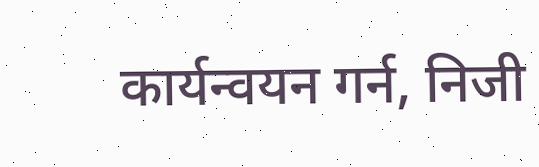कार्यन्वयन गर्न, निजी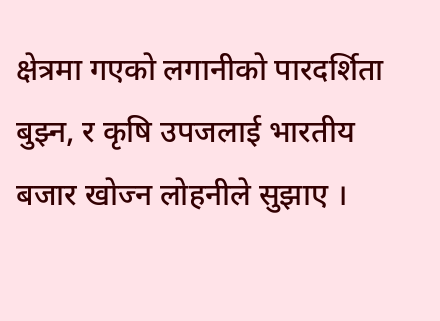क्षेत्रमा गएको लगानीको पारदर्शिता बुझ्न, र कृषि उपजलाई भारतीय बजार खोज्न लोहनीले सुझाए ।